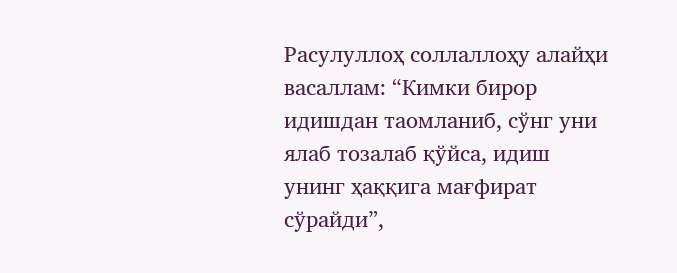Расулуллоҳ соллаллоҳу алайҳи васаллам: “Кимки бирор идишдан таомланиб, сўнг уни ялаб тозалаб қўйса, идиш унинг ҳаққига мағфират сўрайди”,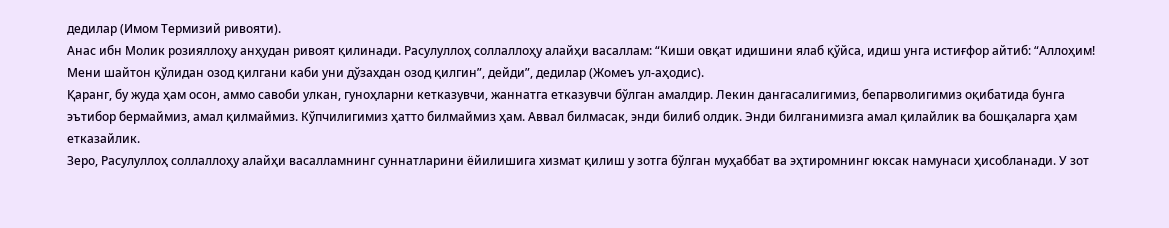дедилар (Имом Термизий ривояти).
Анас ибн Молик розияллоҳу анҳудан ривоят қилинади. Расулуллоҳ соллаллоҳу алайҳи васаллам: “Киши овқат идишини ялаб қўйса, идиш унга истиғфор айтиб: “Аллоҳим! Мени шайтон қўлидан озод қилгани каби уни дўзахдан озод қилгин”, дейди”, дедилар (Жомеъ ул-аҳодис).
Қаранг, бу жуда ҳам осон, аммо савоби улкан, гуноҳларни кетказувчи, жаннатга етказувчи бўлган амалдир. Лекин дангасалигимиз, бепарволигимиз оқибатида бунга эътибор бермаймиз, амал қилмаймиз. Кўпчилигимиз ҳатто билмаймиз ҳам. Аввал билмасак, энди билиб олдик. Энди билганимизга амал қилайлик ва бошқаларга ҳам етказайлик.
Зеро, Расулуллоҳ соллаллоҳу алайҳи васалламнинг суннатларини ёйилишига хизмат қилиш у зотга бўлган муҳаббат ва эҳтиромнинг юксак намунаси ҳисобланади. У зот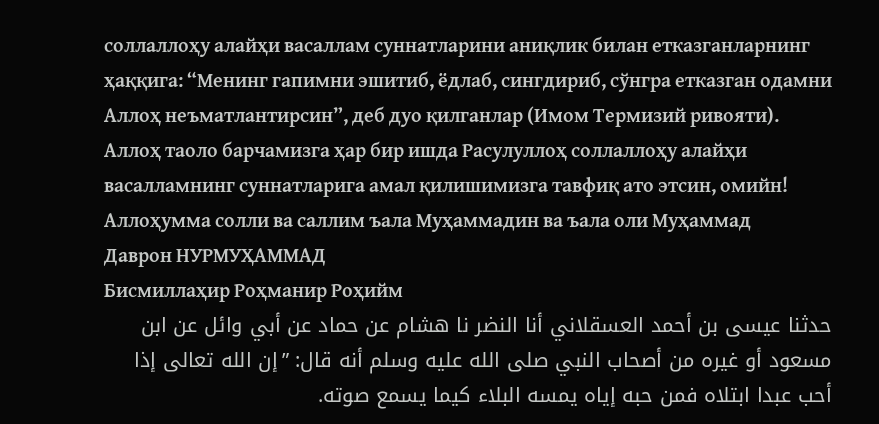соллаллоҳу алайҳи васаллам суннатларини аниқлик билан етказганларнинг ҳаққига: “Менинг гапимни эшитиб, ёдлаб, сингдириб, сўнгра етказган одамни Аллоҳ неъматлантирсин”, деб дуо қилганлар (Имом Термизий ривояти).
Аллоҳ таоло барчамизга ҳар бир ишда Расулуллоҳ соллаллоҳу алайҳи васалламнинг суннатларига амал қилишимизга тавфиқ ато этсин, омийн!
Аллоҳумма солли ва саллим ъала Муҳаммадин ва ъала оли Муҳаммад
Даврон НУРМУҲАММАД
Бисмиллаҳир Роҳманир Роҳийм
حدثنا عيسى بن أحمد العسقلاني أنا النضر نا هشام عن حماد عن أبي وائل عن ابن مسعود أو غيره من أصحاب النبي صلى الله عليه وسلم أنه قال: ”إن الله تعالى إذا أحب عبدا ابتلاه فمن حبه إياه يمسه البلاء كيما يسمع صوته.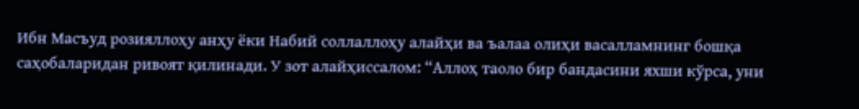Ибн Масъуд розияллоҳу анҳу ёки Набий соллаллоҳу алайҳи ва ъалаа олиҳи васалламнинг бошқа саҳобаларидан ривоят қилинади. У зот алайҳиссалом: “Аллоҳ таоло бир бандасини яхши кўрса, уни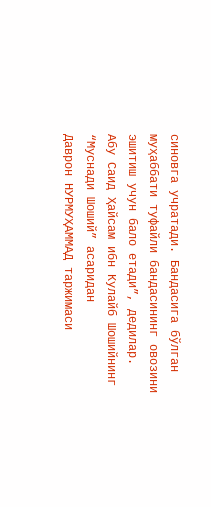синовга учратади. Бандасига бўлган муҳаббати туфайли бандасининг овозини эшитиш учун бало етади”, дедилар.
Абу Саид Ҳайсам ибн Кулайб Шошийнинг
“Муснади Шоший” асаридан
Даврон НУРМУҲАММАД таржимаси